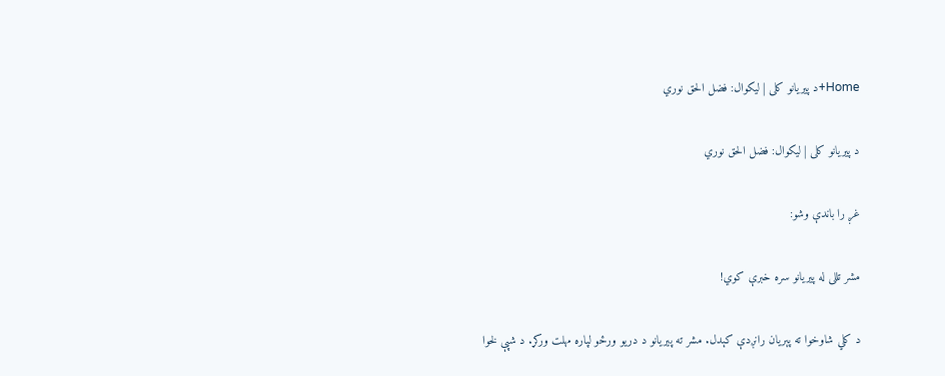Home+د پيریانو کلی | لیکوال: فضل الحق نوري

د پيریانو کلی | لیکوال: فضل الحق نوري

غږ را باندې وشو:

مشر تللی له پيریانو سره خبرې کوي!

د کلي شاوخوا ته پېریان رانږدې کېدل. مشر ته پيریانو د دریو ورځو لپاره مهلت ورکړ. د شپې لخوا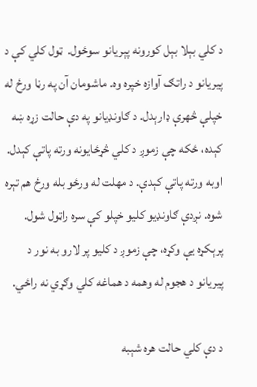د کلي بېلا بېل کورونه پېریانو سوځول.  ټول کلي کې د پيریانو د راتګ آوازه خپره وه. ماشومان آن په رڼا ورځ له خپلې څهرې ډارېدل. د ګاونډيانو په دې حالت زړه ښه کېده، ځکه چې زموږ د کلي څړځایونه ورته پاتې کېدل. اوبه ورته پاتې کېدې. د مهلت له ورځو بله ورځ هم تېره شوه. نږدې ګاونډيو کلیو خپلو کې سره راټول شول. پرېکړه یې وکړه، چې زموږ د کلیو پر لارو به نور د پيریانو د هجوم له وهمه د هماغه کلي وګړي نه راځي.

د دې کلي حالت هره شېبه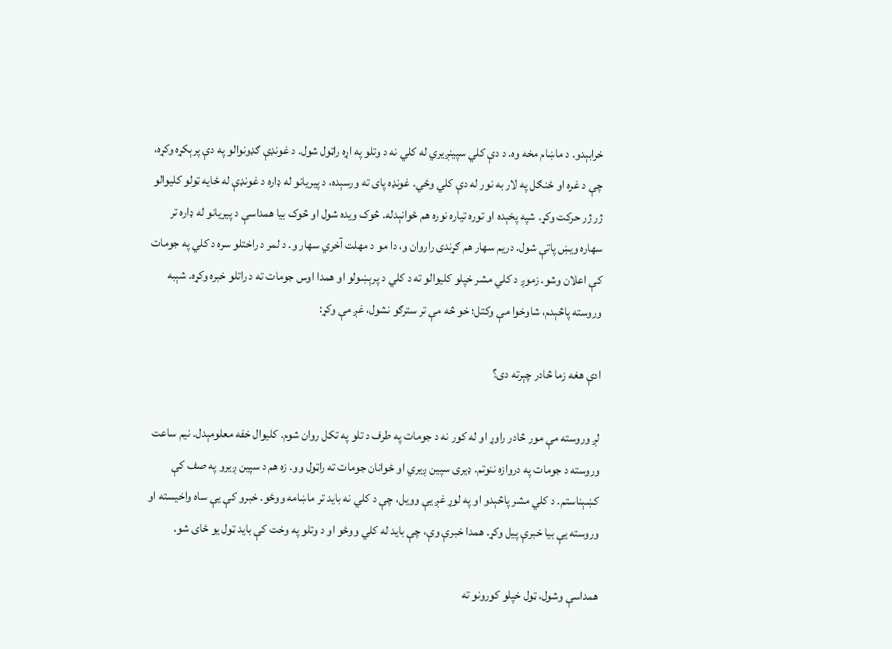خرابېدو. د ماښام مخه وه. د دې کلي سپينږیري له کلي نه د وتلو په اړه راټول شول. د غونډې ګډونوالو په دې پرېکړه وکړه، چې د غره او ځنګل په لار به نور له دې کلي وځي. غونډه پای ته ورسېده، د پیریانو له ډاره د غونډې له ځایه ټولو کلیوالو ژر ژر حرکت وکړ. شپه پخېده او توره تیاره نوره هم ځوانېدله. څوک ویده شول او څوک بیا همداسې د پيریانو له ډاره تر سهاره ویښ پاتې شول. دریم سهار هم ګړندی راروان و، دا مو د مهلت آخري سهار و. د لمر د راختلو سره د کلي په جومات کې اعلان وشو. زموږ د کلي مشر خپلو کلیوالو ته د کلي د پرېښولو او همدا اوس جومات ته د راتلو خبره وکړه. شېبه وروسته پاڅېدم، شاوخوا مې وکتل؛ خو څه مې تر سترګو نشول، غږ مې وکړ:

ادې هغه زما څادر چېرته دی؟

لږ وروسته مې مور څادر راوړ او له کور نه د جومات په طرف د تلو په تکل روان شوم. کلیوال خفه معلومېدل. نیم ساعت وروسته د جومات په دروازه ننوتم. ډيری سپين ږیري او ځوانان جومات ته راټول وو. زه هم د سپين ږیرو په صف کې کښېناستم. د کلي مشر پاڅېدو او په لوړ غږ یې وویل، چې د کلي نه باید تر ماښامه ووځو. خبرو کې یې ساه واخیسته او وروسته یې بیا خبرې پيل وکړ. همدا خبرې وې، چې باید له کلي ووځو او د وتلو په وخت کې باید ټول یو ځای شو.

همداسې وشول، ټول خپلو کورونو ته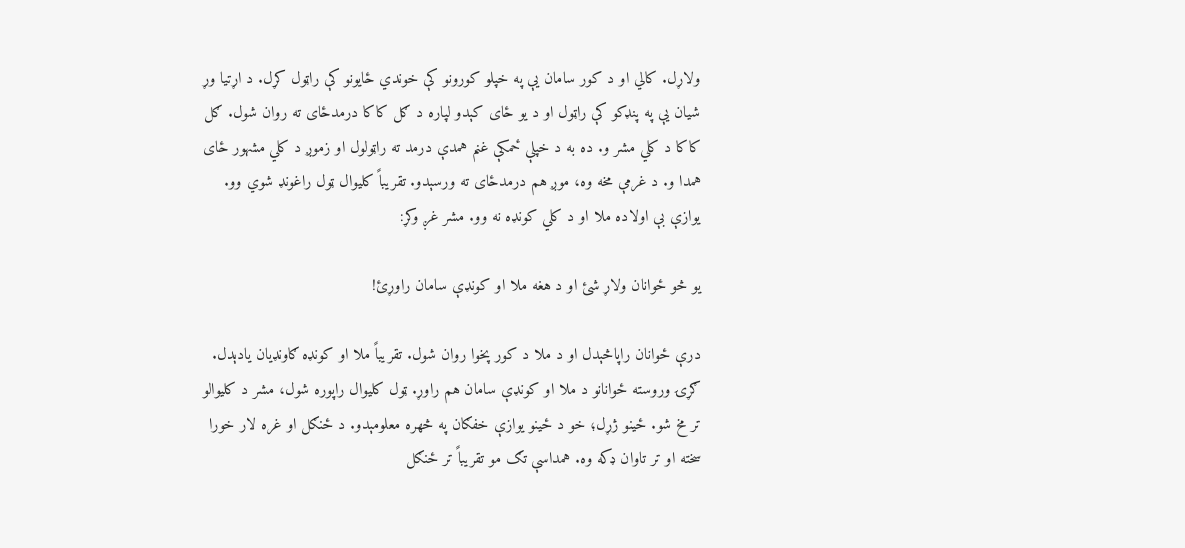ولاړل. کالي او د کور سامان یې په خپلو کورونو کې خوندي ځایونو کې راټول کړل. د اړتیا وړ شیان یې په پنډکو کې راټول او د یو ځای کېدو لپاره د ګل کاکا درمدځای ته روان شول. ګل کاکا د کلي مشر و. ده به د خپلې ځمکې غنم همدې درمد ته راټولول او زموږ د کلي مشهور ځای همدا و. د غرمې مخه وه، موږ هم درمدځای ته ورسېدو. تقریباً کلیوال ټول راغونډ شوي وو. یوازې بې اولاده ملا او د کلي کونډه نه وو. مشر غږ وکړ:

یو څو ځوانان ولاړ شئ او د هغه ملا او کونډې سامان راوړئ!

درې ځوانان راپاڅېدل او د ملا د کور پخوا روان شول. تقریباً ملا او کونډه ګاونډيان یادېدل. ګړۍ وروسته ځوانانو د ملا او کونډې سامان هم راوړ. ټول کلیوال راپوره شول، مشر د کلیوالو تر مخ شو. ځينو ژړل؛ خو د ځينو یوازې خفګان په څهره معلومېدو. د ځنګل او غره لار خورا سخته او تر تاوان ډکه وه. همداسې تګ مو تقریباً تر ځنګل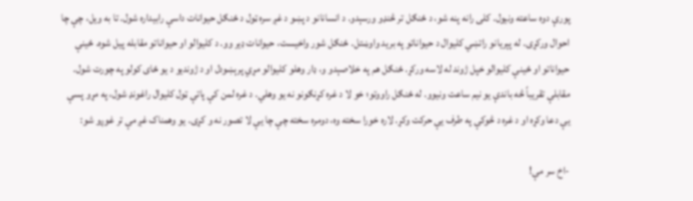پورې دوه ساعته ونیول. کلی رانه پنه شو، د ځنګل تر څنډو ورسېدو. د انسانانو د پښو د غږ سره ټول د ځنګل حیوانات داسې رابیداره شول. تا به ویل، چې چا احوال ورکړی. له پېريانو راتښي کلیوال د حیواناتو په برید واوښتل. ځنګل شور واخیست، حیوانات ډير وو. د کلیوالو او حیواناتو مقابله پيل شوه. ځينې حیواناتو او ځينې کلیوالو خپل ژوند له لاسه ورکړ. ځنګل هم په خلاصېدو و، ډار وهلو کلیوالو مړي پرېښودل او د ژوندیو د یو ځای کولو په چورت شول. مقابلې تقریباً څه باندې یو نیم ساعت ونیوو. له ځنګل راووتو؛ خو لا د غره کړنګونو نه یو وهلي. د غره لمن کې پاتې ټول کلیوال راغونډ شول، په مړو پسې یې دعا وکړه او د غره د څوکې په طرف یې حرکت وکړ. لاره خورا سخته وه، دومره سخته چې چا یې لا تصور نه و کړی. یو وهمناک غږ مې تر غوږو شو:

-اخ سر مې!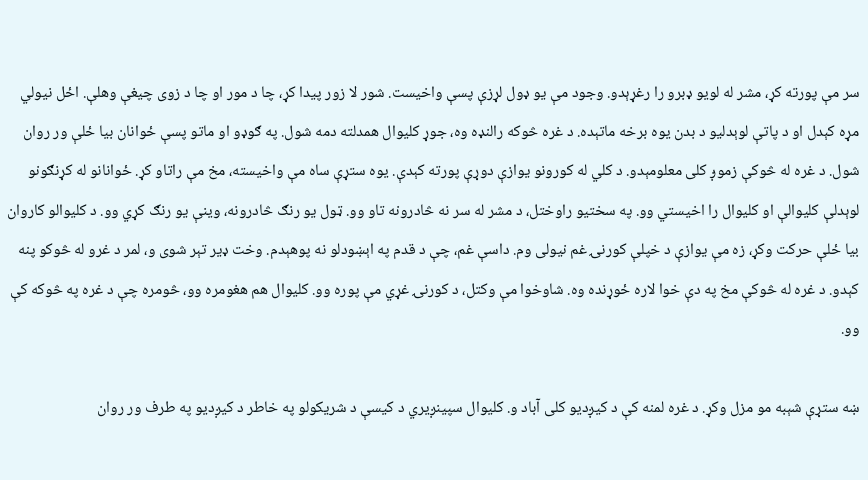سر مې پورته کړ، مشر له لویو ډبرو را رغړېدو. وجود مې یو ډول لړزې پسې واخیست. شور لا زور پيدا کړ، چا د مور او چا د زوی چیغې وهلې. اځل نیولي مړه کېدل او د پاتې لوېدليو د بدن یوه برخه ماتېده. د غره څوکه رالنډه وه، جوړ کلیوال همدلته دمه شول. په ګوډو او ماتو پسې ځوانان بیا ځلې ور روان شول. د غره له څوکې زموږ کلی معلومېدو. د کلي له کورونو یوازې دوړې پورته کېدې. یوه ستړې ساه مې واخیسته، مخ مې راتاو کړ. ځوانانو له کړنګونو لوېدلې کلیوالې او کلیوال را اخیستي وو. په سختیو راوختل، د مشر له سر نه څادرونه تاو وو. ټول یو رنګ څادرونه، وینې یو رنګ کړي وو. د کلیوالو کاروان بیا ځلې حرکت وکړ، زه مې یوازې د خپلې کورنۍ غم نیولی وم. داسې غم، چې د قدم په اېښودلو نه پوهېدم. وخت ډير تېر شوی و، لمر د غرو له څوکو پنه کېدو. د غره له څوکې مخ په دې خوا لاره ځوړنده وه. شاوخوا مې وکتل، د کورنۍ غړي مې پوره وو. کلیوال هم هغومره وو، څومره چې د غره په څوکه کې وو.

ښه ستړې شېبه مو مزل وکړ. د غره لمنه کې د کیږدیو کلی آباد و. کلیوال سپينږیري د کیسې د شریکولو په خاطر د کیږدیو په طرف ور روان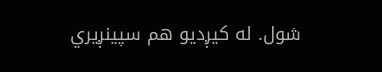شول. له کیږدیو هم سپينږیري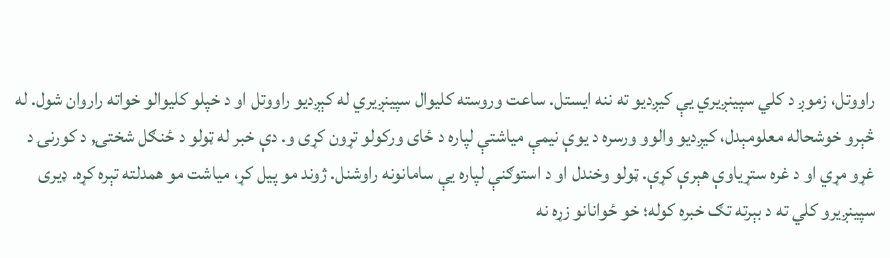راووتل، زموږ د کلي سپينږیري یې کیږدیو ته ننه ایستل. ساعت وروسته کلیوال سپينږیري له کېږدیو راووتل او د خپلو کلیوالو خواته راروان شول. له څېرو خوشحاله معلومېدل، کیږدیو والوو ورسره د یوې نیمې میاشتې لپاره د ځای ورکولو تړون کړی و. دې خبر له ټولو د ځنګل شختۍ, د کورنۍ د غړو مړي او د غره ستړیاوې هېرې کړې. ټولو وخندل او د استوګنې لپاره یې سامانونه راوشنل. ژوند مو پيل کړ، میاشت مو همدلته تېره کړه. ډيری سپینږیرو کلي ته د بېرته تګ خبره کوله؛ خو ځوانانو زړه نه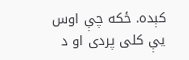کېده. ځکه چې اوس یې کلی پردی او د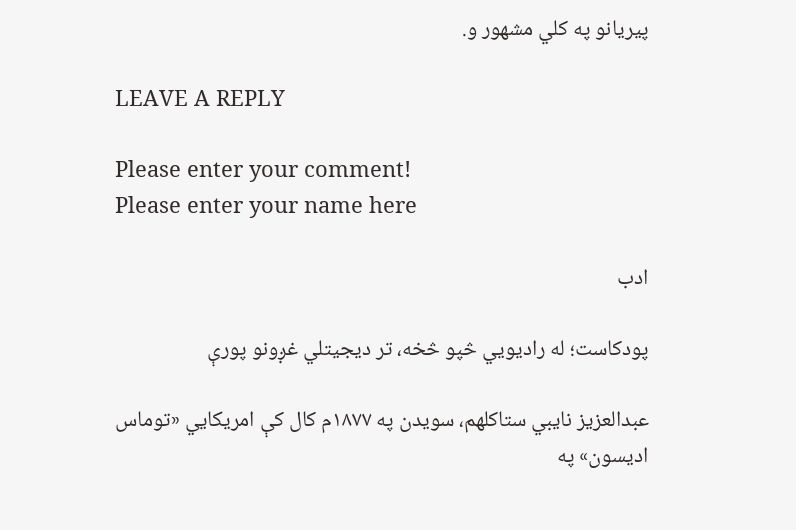پيریانو په کلي مشهور و.

LEAVE A REPLY

Please enter your comment!
Please enter your name here

ادب

پودکاست؛ له رادیويي څپو څخه، تر دیجیتلي غږونو پورې

عبدالعزیز نایبي ستاکلهم، سویدن په ۱۸۷۷م کال کې امریکایي «توماس ادیسون» په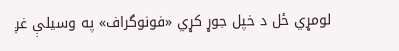لومړي ځل د خپل جوړ کړي «فونوگراف» په وسیلې غږ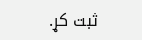ثبت کړ.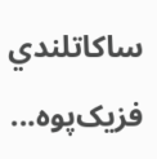ساکاتلندي فزیک‌پوه...